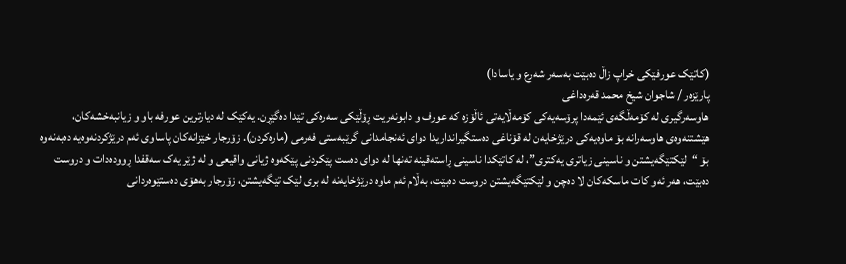(کاتێک عورفێکی خراپ زاڵ دەبێت بەسەر شەرع و یاسادا)
پارێزەر / شاجوان شیخ محمد قەرەداغی
هاوسەرگیری لە کۆمەڵگەی ئێمەدا پرۆسەیەکی کۆمەڵایەتی ئاڵۆزە کە عورف و دابونەریت ڕۆڵێکی سەرەکی تێدا دەگێڕن. یەکێک لە دیارترین عورفە باو و زیانبەخشەکان، هێشتنەوەی هاوسەرانە بۆ ماوەیەکی درێژخایەن لە قۆناغی دەستگیرانداریدا دوای ئەنجامدانی گرێبەستی فەرمی (مارەکردن). زۆرجار خێزانەکان پاساوی ئەم درێژکردنەوەیە دەبەنەوە بۆ “لێکتێگەیشتن و ناسینی زیاتری یەکتری”، لە کاتێکدا ناسینی ڕاستەقینە تەنها لە دوای دەست پێکردنی پێکەوە ژیانی واقیعی و لە ژێر یەک سەقفدا ڕوودەدات و دروست دەبێت، هەر ئەو کات ماسکەکان لا دەچن و لێکتێگەیشتن دروست دەبێت، بەڵام ئەم ماوە درێژخایەنە لە بری لێک تێگەیشتن، زۆرجار بەهۆی دەستێوەردانی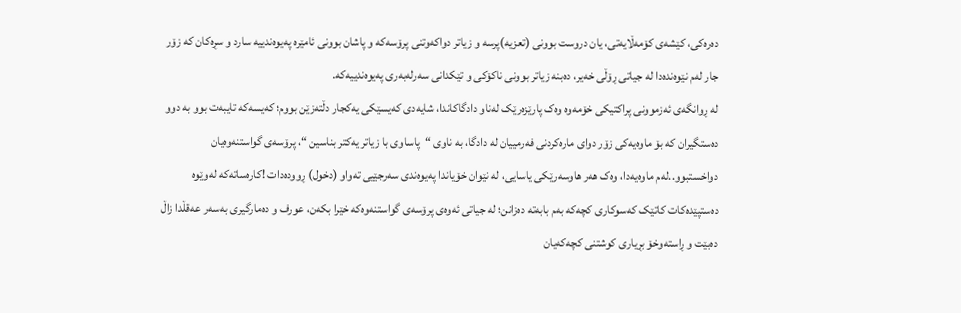دەرەکی، کێشەی کۆمەڵایەتی، یان دروست بوونی (تعزیە)پرسە و زیاتر دواکەوتنی پرۆسەکە و پاشان بوونی ئامێرە پەیوەندییە سارد و سڕەکان کە زۆر جار لەم نێوەندەدا لە جیاتی ڕۆڵی خەیر، دەبنە زیاتر بوونی ناکۆکی و تێکدانی سەرلەبەری پەیوەندییەکە.
لە ڕوانگەی ئەزموونی پراکتیکی خۆمەوە وەک پارێزەرێک لەناو دادگاکاندا، شایەدی کەیسێکی یەکجار دڵتەزێن بووم؛ کەیسەکە تایبەت بوو بە دوو دەستگیران کە بۆ ماوەیەکی زۆر دوای مارەکردنی فەرمییان لە دادگا، بە ناوی “پاساوی با زیاتر یەکتر بناسین “، پرۆسەی گواستنەوەیان دواخستبوو..لەم ماوەیەدا، وەک هەر هاوسەرێکی یاسایی، لە نێوان خۆیاندا پەیوەندی سەرجێیی تەواو (دخول) ڕوودەدات !کارەساتەکە لەوێوە دەستپێدەکات کاتێک کەسوکاری کچەکە بەم بابەتە دەزانن؛ لە جیاتی ئەوەی پرۆسەی گواستنەوەکە خێرا بکەن، عورف و دەمارگیری بەسەر عەقڵدا زاڵ دەبێت و ڕاستەوخۆ بڕیاری کوشتنی کچەکەیان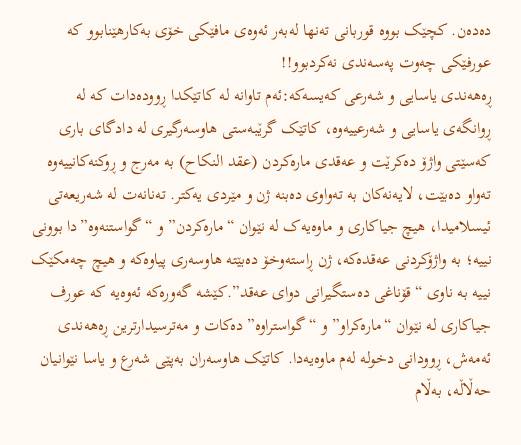دەدەن. کچێک بووە قوربانی تەنها لەبەر ئەوەی مافێکی خۆی بەکارهێنابوو کە عورفێكی چەوت پەسەندی نەکردبوو!!
ڕەهەندی یاسایی و شەرعی کەیسەکە:ئەم تاوانە لە کاتێکدا ڕوودەدات کە لە ڕوانگەی یاسایی و شەرعییەوە، کاتێک گرێبەستی هاوسەرگیری لە دادگای باری کەسێتی واژۆ دەکرێت و عەقدی مارەکردن (عقد النکاح) بە مەرج و ڕوکنەکانییەوە تەواو دەبێت، لایەنەکان بە تەواوی دەبنە ژن و مێردی یەکتر. تەنانەت لە شەریعەتی ئیسلامیدا، هیچ جیاکاری و ماوەیەک لە نێوان “مارەکردن” و “گواستنەوە”دا بوونی نییە؛ بە واژۆکردنی عەقدەکە، ژن ڕاستەوخۆ دەبێتە هاوسەری پیاوەکە و هیچ چەمکێک نییە بە ناوی “قۆناغی دەستگیرانی دوای عەقد”.کێشە گەورەکە ئەوەیە کە عورف جیاکاری لە نێوان “مارەکراو” و “گواستراوە” دەکات و مەترسیدارترین ڕەهەندی ئەمەش، ڕوودانی دخولە لەم ماوەیەدا. کاتێک هاوسەران بەپێی شەرع و یاسا نێوانیان حەڵاڵە، بەڵام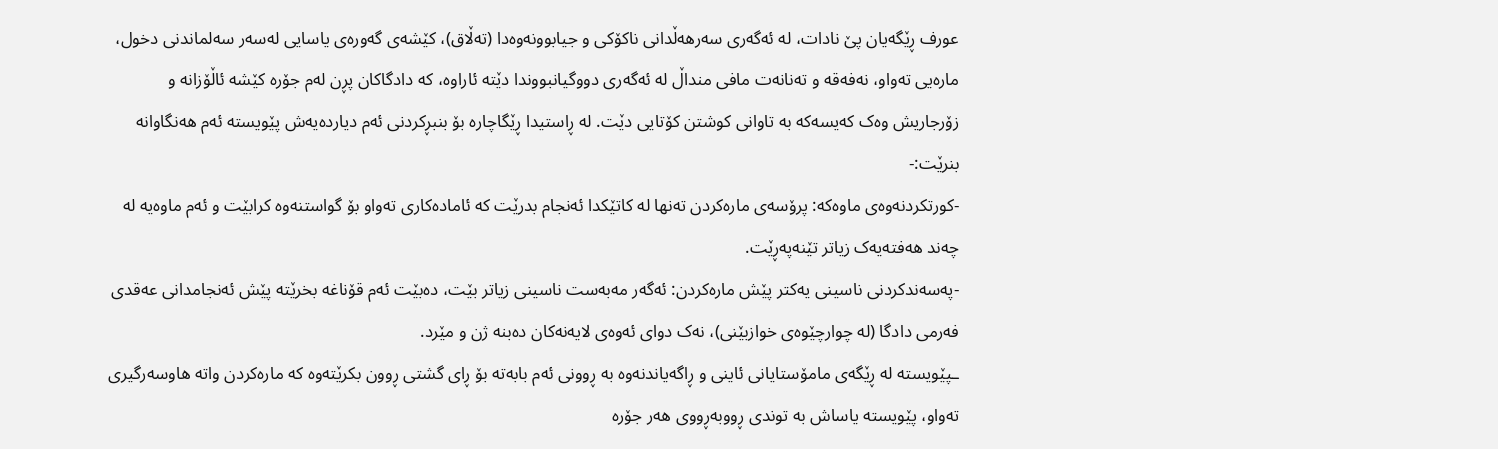عورف ڕێگەیان پێ نادات، لە ئەگەری سەرهەڵدانی ناکۆکی و جیابوونەوەدا (تەڵاق)، کێشەی گەورەی یاسایی لەسەر سەلماندنی دخول، مارەیی تەواو، نەفەقە و تەنانەت مافی منداڵ لە ئەگەری دووگیانبووندا دێتە ئاراوە، کە دادگاکان پڕن لەم جۆرە کێشە ئاڵۆزانە و زۆرجاریش وەک کەیسەکە بە تاوانی کوشتن کۆتایی دێت. لە ڕاستیدا ڕێگاچارە بۆ بنبڕکردنی ئەم دیاردەیەش پێویستە ئەم هەنگاوانە بنرێت:-
-کورتکردنەوەی ماوەکە: پرۆسەی مارەکردن تەنها لە کاتێکدا ئەنجام بدرێت کە ئامادەکاری تەواو بۆ گواستنەوە کرابێت و ئەم ماوەیە لە چەند هەفتەیەک زیاتر تێنەپەڕێت.
-پەسەندکردنی ناسینی یەکتر پێش مارەکردن: ئەگەر مەبەست ناسینی زیاتر بێت، دەبێت ئەم قۆناغە بخرێتە پێش ئەنجامدانی عەقدی فەرمی دادگا (لە چوارچێوەی خوازبێنی)، نەک دوای ئەوەی لایەنەکان دەبنە ژن و مێرد.
ـپێویستە لە ڕێگەی مامۆستایانی ئاینی و ڕاگەیاندنەوە بە ڕوونی ئەم بابەتە بۆ ڕای گشتی ڕوون بکرێتەوە کە مارەکردن واتە هاوسەرگیری تەواو، پێویستە یاساش بە توندی ڕووبەڕووی هەر جۆرە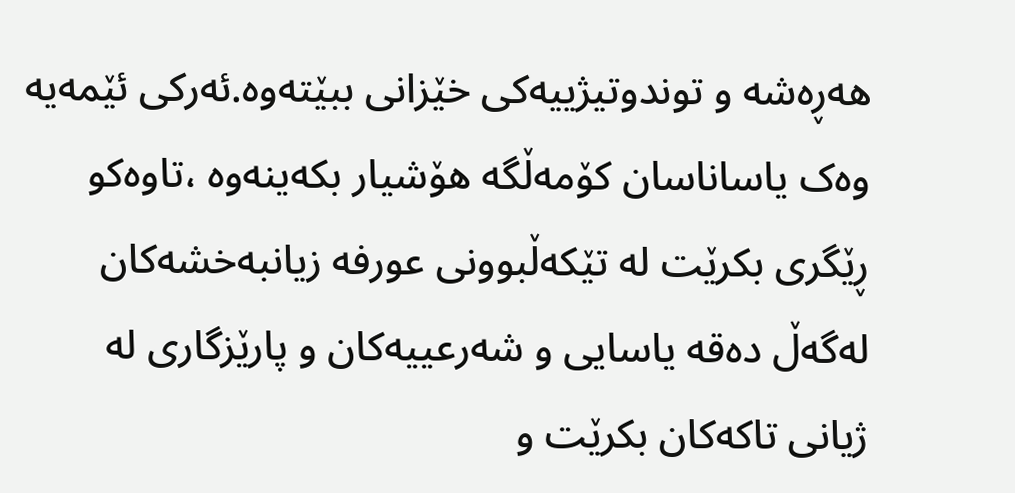هەڕەشە و توندوتیژییەکی خێزانی ببێتەوە.ئەرکی ئێمەیە وەک یاساناسان کۆمەڵگە هۆشیار بکەینەوە ،تاوەکو ڕێگری بکرێت لە تێکەڵبوونی عورفە زیانبەخشەکان لەگەڵ دەقە یاسایی و شەرعییەکان و پارێزگاری لە ژیانی تاکەکان بکرێت و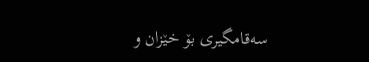سەقامگیری بۆ خێزان و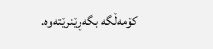کۆمەڵگە بگەڕێنرێتەوە.